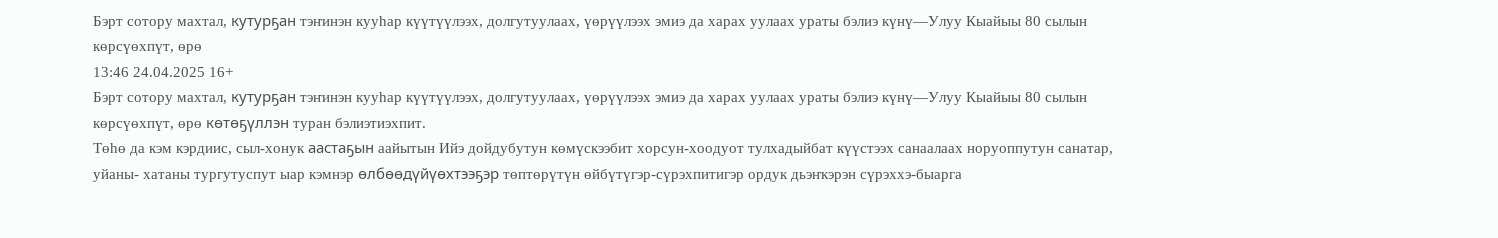Бэрт сотору махтал, кутурҕан тэҥинэн кууһар күүтүүлээх, долгутуулаах, үөрүүлээх эмиэ да харах уулаах ураты бэлиэ күнү—Улуу Кыайыы 80 сылын көрсүөхпүт, өрө
13:46 24.04.2025 16+
Бэрт сотору махтал, кутурҕан тэҥинэн кууһар күүтүүлээх, долгутуулаах, үөрүүлээх эмиэ да харах уулаах ураты бэлиэ күнү—Улуу Кыайыы 80 сылын көрсүөхпүт, өрө көтөҕүллэн туран бэлиэтиэхпит.
Төһө да кэм кэрдиис, сыл-хонук аастаҕын аайытын Ийэ дойдубутун көмүскээбит хорсун-хоодуот тулхадыйбат күүстээх санаалаах норуоппутун санатар, уйаны- хатаны тургутуспут ыар кэмнэр өлбөөдүйүөхтээҕэр төптөрүтүн өйбүтүгэр-сүрэхпитигэр ордук дьэҥкэрэн сүрэххэ-быарга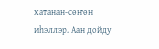хатанан-сөҥөн иһэллэр. Аан дойду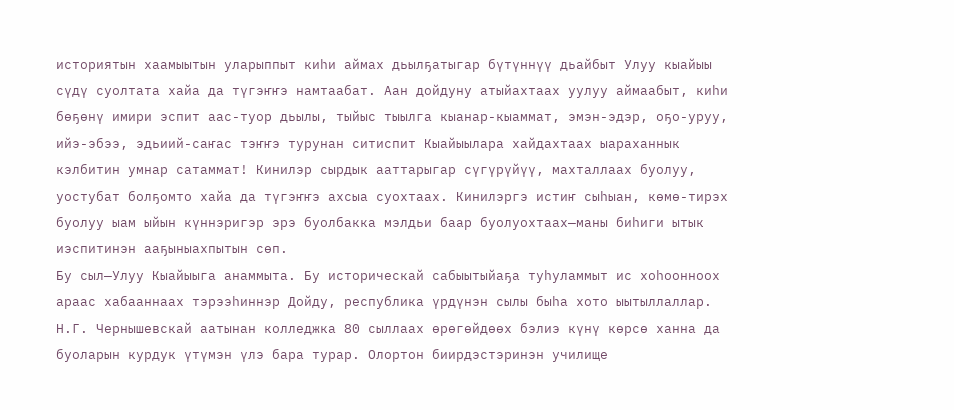историятын хаамыытын уларыппыт киһи аймах дьылҕатыгар бүтүннүү дьайбыт Улуу кыайыы сүдү суолтата хайа да түгэҥҥэ намтаабат. Аан дойдуну атыйахтаах уулуу аймаабыт, киһи бөҕөнү имири эспит аас-туор дьылы, тыйыс тыылга кыанар-кыаммат, эмэн-эдэр, оҕо-уруу, ийэ-эбээ, эдьиий-саҥас тэҥҥэ турунан ситиспит Кыайыылара хайдахтаах ыараханнык кэлбитин умнар сатаммат! Кинилэр сырдык ааттарыгар сүгүрүйүү, махталлаах буолуу, уостубат болҕомто хайа да түгэҥҥэ ахсыа суохтаах. Кинилэргэ истиҥ сыһыан, көмө-тирэх буолуу ыам ыйын күннэригэр эрэ буолбакка мэлдьи баар буолуохтаах—маны биһиги ытык иэспитинэн ааҕыныахпытын сөп.
Бу сыл—Улуу Кыайыыга анаммыта. Бу историческай сабыытыйаҕа туһуламмыт ис хоһоонноох араас хабааннаах тэрээһиннэр Дойду, республика үрдүнэн сылы быһа хото ыытыллаллар. Н.Г. Чернышевскай аатынан колледжка 80 сыллаах өрөгөйдөөх бэлиэ күнү көрсө ханна да буоларын курдук үтүмэн үлэ бара турар. Олортон биирдэстэринэн училище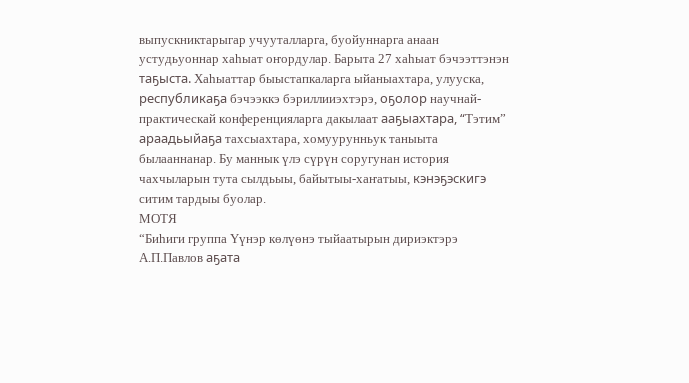выпускниктарыгар учууталларга, буойуннарга анаан устудьуоннар хаһыат оҥордулар. Барыта 27 хаһыат бэчээттэнэн таҕыста. Хаһыаттар быыстапкаларга ыйаныахтара, улууска, республикаҕа бэчээккэ бэриллииэхтэрэ, оҕолор научнай-практическай конференцияларга дакылаат ааҕыахтара, “Тэтим” араадьыйаҕа тахсыахтара, хомуурунньук таныыта былааннанар. Бу маннык үлэ сүрүн соругунан история чахчыларын тута сылдьыы, байытыы-хаҥатыы, кэнэҕэскигэ ситим тардыы буолар.
МОТЯ
“Биһиги группа Үүнэр көлүөнэ тыйаатырын дириэктэрэ А.П.Павлов аҕата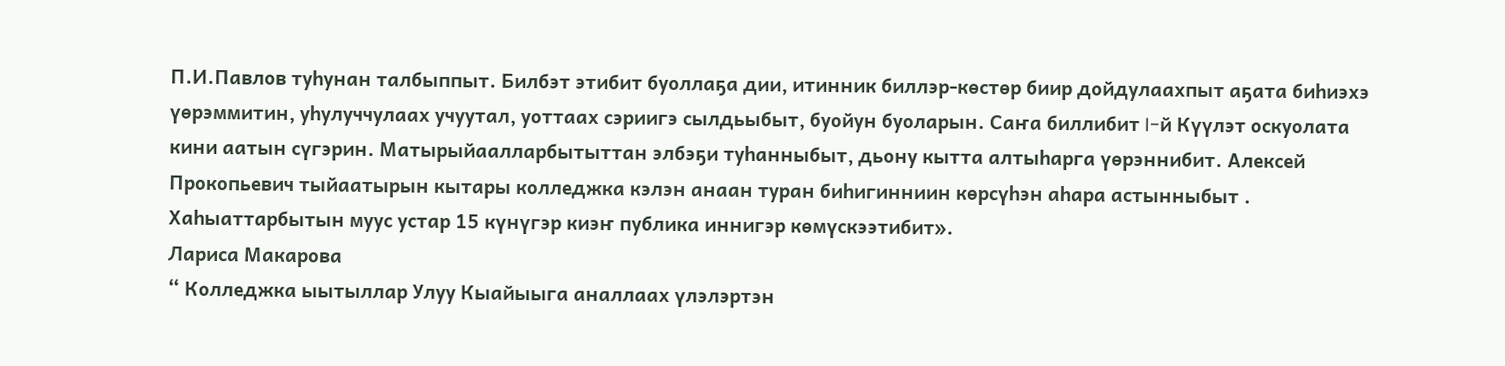П.И.Павлов туһунан талбыппыт. Билбэт этибит буоллаҕа дии, итинник биллэр-көстөр биир дойдулаахпыт аҕата биһиэхэ үөрэммитин, уһулуччулаах учуутал, уоттаах сэриигэ сылдьыбыт, буойун буоларын. Саҥа биллибит I-й Күүлэт оскуолата кини аатын сүгэрин. Матырыйаалларбытыттан элбэҕи туһанныбыт, дьону кытта алтыһарга үөрэннибит. Алексей Прокопьевич тыйаатырын кытары колледжка кэлэн анаан туран биһигинниин көрсүһэн аһара астынныбыт . Хаһыаттарбытын муус устар 15 күнүгэр киэҥ публика иннигэр көмүскээтибит».
Лариса Макарова
“ Колледжка ыытыллар Улуу Кыайыыга аналлаах үлэлэртэн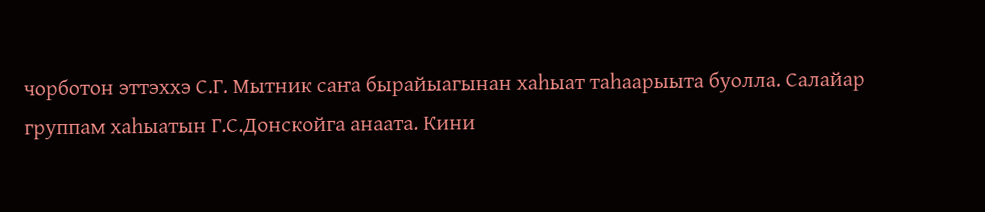чорботон эттэххэ С.Г. Мытник саҥа бырайыагынан хаһыат таһаарыыта буолла. Салайар группам хаһыатын Г.С.Донскойга анаата. Кини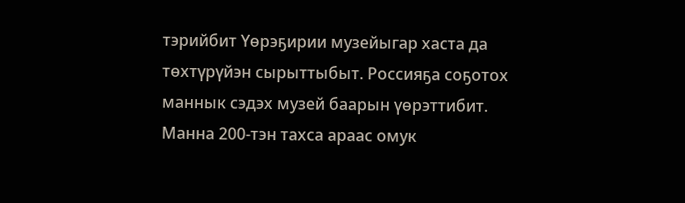тэрийбит Үөрэҕирии музейыгар хаста да төхтүрүйэн сырыттыбыт. Россияҕа соҕотох маннык сэдэх музей баарын үөрэттибит. Манна 200-тэн тахса араас омук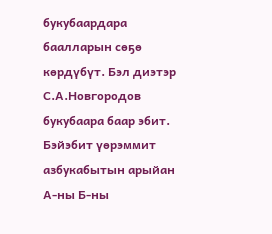букубаардара баалларын сөҕө көрдүбүт. Бэл диэтэр С.А.Новгородов букубаара баар эбит. Бэйэбит үөрэммит азбукабытын арыйан А-ны Б-ны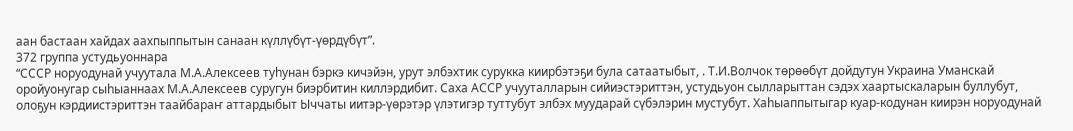аан бастаан хайдах аахпыппытын санаан күллүбүт-үөрдүбүт”.
372 группа устудьуоннара
“СССР норуодунай учуутала М.А.Алексеев туһунан бэркэ кичэйэн, урут элбэхтик сурукка киирбэтэҕи була сатаатыбыт, . Т.И.Волчок төрөөбүт дойдутун Украина Уманскай оройуонугар сыһыаннаах М.А.Алексеев суругун биэрбитин киллэрдибит. Саха АССР учууталларын сийиэстэриттэн, устудьуон сылларыттан сэдэх хаартыскаларын буллубут, олоҕун кэрдиистэриттэн таайбараҥ аттардыбыт Ыччаты иитэр-үөрэтэр үлэтигэр туттубут элбэх муударай сүбэлэрин мустубут. Хаһыаппытыгар куар-кодунан киирэн норуодунай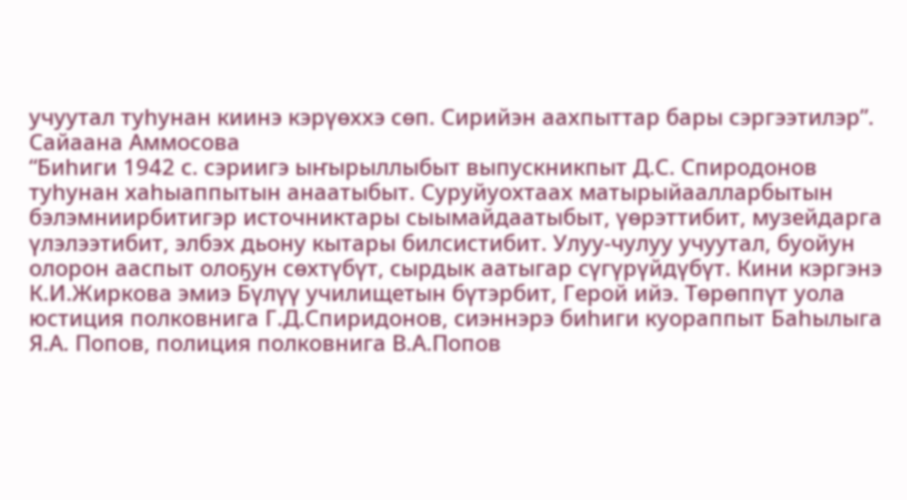учуутал туһунан киинэ кэрүөххэ сөп. Сирийэн аахпыттар бары сэргээтилэр”.
Сайаана Аммосова
“Биһиги 1942 с. сэриигэ ыҥырыллыбыт выпускникпыт Д.С. Спиродонов туһунан хаһыаппытын анаатыбыт. Суруйуохтаах матырыйаалларбытын бэлэмниирбитигэр источниктары сыымайдаатыбыт, үөрэттибит, музейдарга үлэлээтибит, элбэх дьону кытары билсистибит. Улуу-чулуу учуутал, буойун олорон ааспыт олоҕун сөхтүбүт, сырдык аатыгар сүгүрүйдүбүт. Кини кэргэнэ К.И.Жиркова эмиэ Бүлүү училищетын бүтэрбит, Герой ийэ. Төрөппүт уола юстиция полковнига Г.Д.Спиридонов, сиэннэрэ биһиги куораппыт Баһылыга Я.А. Попов, полиция полковнига В.А.Попов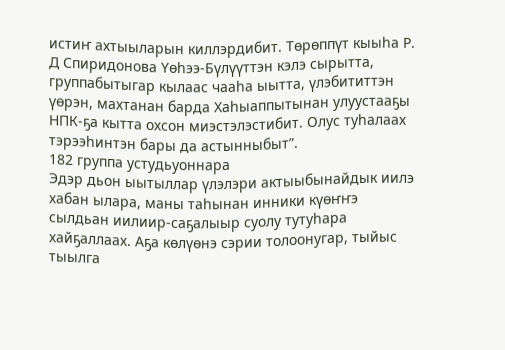истиҥ ахтыыларын киллэрдибит. Төрөппүт кыыһа Р. Д Спиридонова Үөһээ-Бүлүүттэн кэлэ сырытта, группабытыгар кылаас чааһа ыытта, үлэбититтэн үөрэн, махтанан барда Хаһыаппытынан улуустааҕы НПК-ҕа кытта охсон миэстэлэстибит. Олус туһалаах тэрээһинтэн бары да астынныбыт”.
182 группа устудьуоннара
Эдэр дьон ыытыллар үлэлэри актыыбынайдык иилэ хабан ылара, маны таһынан инники күөҥҥэ сылдьан иилиир-саҕалыыр суолу тутуһара хайҕаллаах. Аҕа көлүөнэ сэрии толоонугар, тыйыс тыылга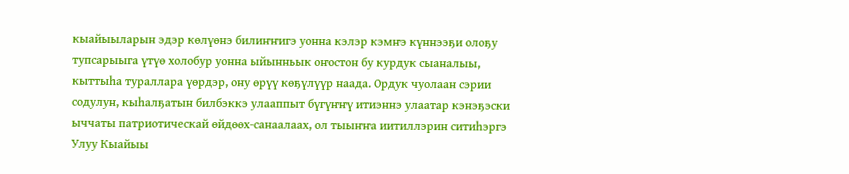кыайыыларын эдэр көлүөнэ билиҥҥигэ уонна кэлэр кэмҥэ күннээҕи олоҕу тупсарыыга үтүө холобур уонна ыйынньык оҥостон бу курдук сыаналыы, кыттыһа тураллара үөрдэр, ону өрүү көҕүлүүр наада. Ордук чуолаан сэрии содулун, кыһалҕатын билбэккэ улааппыт бүгүҥҥү итиэннэ улаатар кэнэҕэски ыччаты патриотическай өйдөөх-санаалаах, ол тыыҥҥа иитиллэрин ситиһэргэ Улуу Кыайыы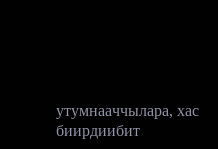утумнааччылара, хас биирдиибит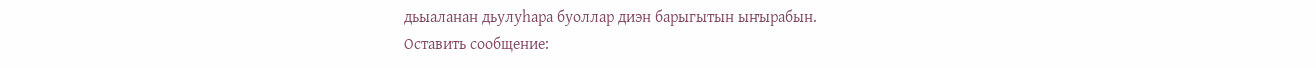дьыаланан дьулуһара буоллар диэн барыгытын ыҥырабын.
Оставить сообщение: